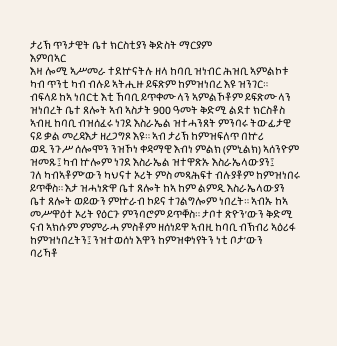ታሪኽ ጥንታዊት ቤተ ክርስቲያን ቅድስት ማርያም
እምበኣር
እዛ ሎሚ ኣሥመራ ተደኵናትሉ ዘላ ከባቢ ዝነብር ሕዝቢ ኣምልኮቱ ካብ ጥንቲ ካብ ብሉይ ኣትሒዙ ይፍጽም ከምዝነበረ እዩ ዝንገር።
ብፍላይ ከኣ ነበርቲ እቲ ኸባቢ ይጥቀሙላን ኣምልኾቶም ይፍጽሙላን ዝነበረት ቤተ ጸሎት ኣብ ኣስታት 900 ዓመት ቅድሚ ልደተ ክርስቶስ
ኣብዚ ከባቢ ብዝሰፈሩ ነገደ እስራኤል ዝተሓንጸት ምንባሩ ትውፊታዊ ናይ ቃል መረዳእታ ዘረጋግጾ እዩ። ኣብ ታሪኽ ከምዝፍለጥ በኵሪ
ወዲ ንጉሥ ሰሎሞን ንዝኾነ ቀዳማዊ እብነ ምልክ (ምኒልክ) ኣሰንዮም ዝመጹ፤ ካብ ኵሎም ነገደ እስራኤል ዝተዋጽኡ እስራኤላውያን፤
ገለ ካብኣቶም’ውን ካህናተ ኦሪት ምስ መጻሕፍተ ብሉያቶም ከምዝነበሩ ይጥቐስ። እታ ዝሓነጽዋ ቤተ ጸሎት ከኣ ከም ልምዲ እስራኤላውያን
ቤተ ጸሎት ወይውን ምኵራብ ኮይና ተገልግሎም ነበረት። ኣብኡ ከኣ መሥዋዕተ ኦሪት የዕርጉ ምንባሮም ይጥቐስ። ታቦተ ጽዮን’ውን ቅድሚ
ናብ ኣክሱም ምምራሓ ምስቶም ዘሰነይዋ ኣብዚ ከባቢ ብኽብሪ ኣዕሪፋ ከምዝነበረትን፤ ንዝተወሰነ እዋን ከምዝቀነየትን ነቲ ቦታ’ውን
ባሪኻቶ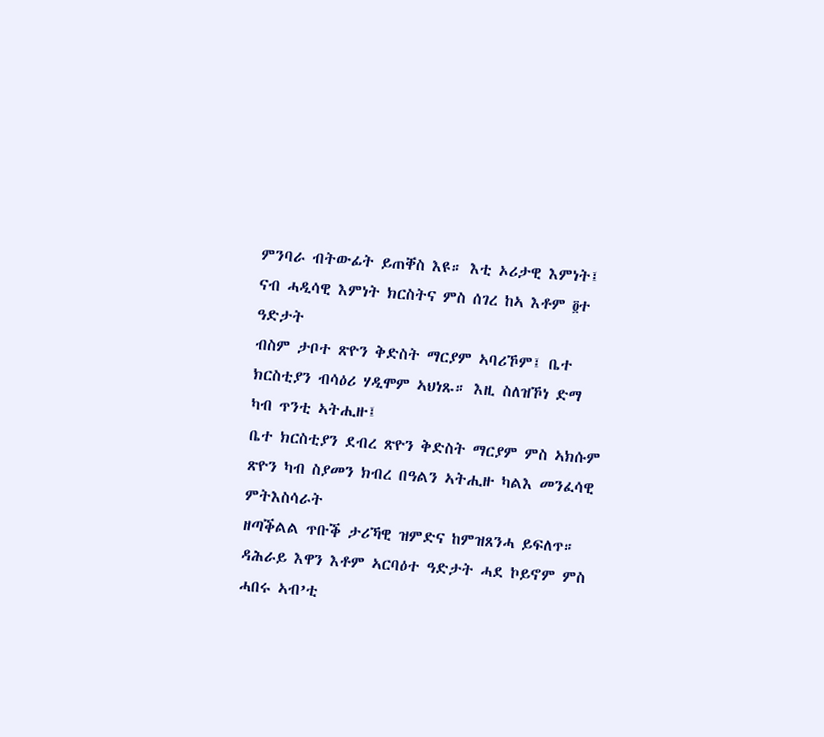ምንባራ ብትውፊት ይጠቐስ እዩ። እቲ ኦሪታዊ እምነት፤ ናብ ሓዲሳዊ እምነት ክርስትና ምስ ሰገረ ከኣ እቶም ፬ተ ዓድታት
ብስም ታቦተ ጽዮን ቅድስት ማርያም ኣባሪኾም፤ ቤተ ክርስቲያን ብሳዕሪ ሃዲሞም ኣህነጹ። እዚ ስለዝኾነ ድማ ካብ ጥንቲ ኣትሒዙ፤
ቤተ ክርስቲያን ደብረ ጽዮን ቅድስት ማርያም ምስ ኣክሱም ጽዮን ካብ ስያመን ክብረ በዓልን ኣትሒዙ ካልእ መንፈሳዊ ምትእስሳራት
ዘጣቕልል ጥቡቕ ታሪኻዊ ዝምድና ከምዝጸንሓ ይፍለጥ። ዳሕራይ እዋን እቶም ኣርባዕተ ዓድታት ሓደ ኮይኖም ምስ ሓበሩ ኣብ’ቲ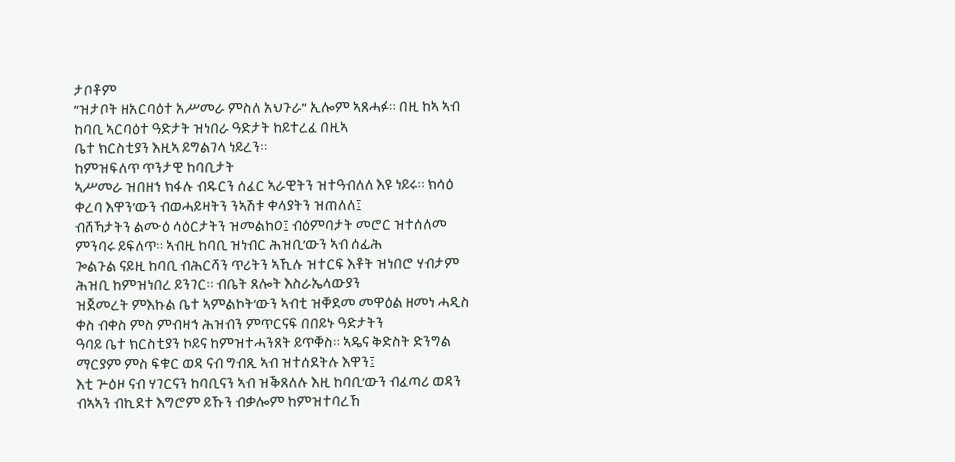ታቦቶም
“ዝታቦት ዘአርባዕተ አሥመራ ምስለ አህጉራ” ኢሎም ኣጸሓፉ። በዚ ከኣ ኣብ ከባቢ ኣርባዕተ ዓድታት ዝነበራ ዓድታት ከይተረፈ በዚኣ
ቤተ ክርስቲያን እዚኣ ይግልገላ ነይረን።
ከምዝፍለጥ ጥንታዊ ከባቢታት
ኣሥመራ ዝበዘኀ ክፋሉ ብዱርን ሰፈር ኣራዊትን ዝተዓብለለ እዩ ነይሩ። ክሳዕ ቀረባ እዋን’ውን ብወሓይዛትን ንኣሽቱ ቀላያትን ዝጠለለ፤
ብሸኻታትን ልሙዕ ሳዕርታትን ዝመልከዐ፤ ብዕምባታት መሮር ዝተሰለመ ምንባሩ ይፍለጥ። ኣብዚ ከባቢ ዝነብር ሕዝቢ’ውን ኣብ ሰፊሕ
ጐልጉል ናይዚ ከባቢ ብሕርሻን ጥሪትን ኣኺሉ ዝተርፍ እቶት ዝነበሮ ሃብታም ሕዝቢ ከምዝነበረ ይንገር። ብቤት ጸሎት እስራኤላውያን
ዝጀመረት ምእኩል ቤተ ኣምልኮት’ውን ኣብቲ ዝቐደመ መዋዕል ዘመነ ሓዲስ ቀስ ብቀስ ምስ ምብዛኅ ሕዝብን ምጥርናፍ በበይኑ ዓድታትን
ዓባይ ቤተ ክርስቲያን ኮይና ከምዝተሓንጸት ይጥቐስ። ኣዴና ቅድስት ድንግል ማርያም ምስ ፍቁር ወዳ ናብ ግብጺ ኣብ ዝተሰደትሉ እዋን፤
እቲ ጕዕዞ ናብ ሃገርናን ከባቢናን ኣብ ዝቕጸለሉ እዚ ከባቢ’ውን ብፈጣሪ ወዳን ብኣኣን ብኪደተ እግሮም ይኹን ብቃሎም ከምዝተባረኸ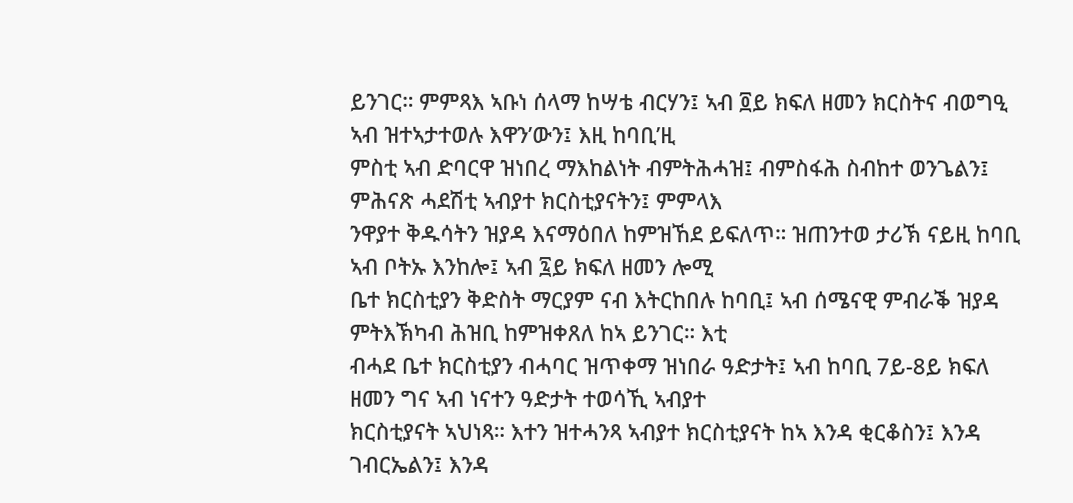ይንገር። ምምጻእ ኣቡነ ሰላማ ከሣቴ ብርሃን፤ ኣብ ፬ይ ክፍለ ዘመን ክርስትና ብወግዒ ኣብ ዝተኣታተወሉ እዋን’ውን፤ እዚ ከባቢ’ዚ
ምስቲ ኣብ ድባርዋ ዝነበረ ማእከልነት ብምትሕሓዝ፤ ብምስፋሕ ስብከተ ወንጌልን፤ ምሕናጽ ሓደሽቲ ኣብያተ ክርስቲያናትን፤ ምምላእ
ንዋያተ ቅዱሳትን ዝያዳ እናማዕበለ ከምዝኸደ ይፍለጥ። ዝጠንተወ ታሪኽ ናይዚ ከባቢ ኣብ ቦትኡ እንከሎ፤ ኣብ ፯ይ ክፍለ ዘመን ሎሚ
ቤተ ክርስቲያን ቅድስት ማርያም ናብ እትርከበሉ ከባቢ፤ ኣብ ሰሜናዊ ምብራቕ ዝያዳ ምትእኽካብ ሕዝቢ ከምዝቀጸለ ከኣ ይንገር። እቲ
ብሓደ ቤተ ክርስቲያን ብሓባር ዝጥቀማ ዝነበራ ዓድታት፤ ኣብ ከባቢ 7ይ-8ይ ክፍለ ዘመን ግና ኣብ ነናተን ዓድታት ተወሳኺ ኣብያተ
ክርስቲያናት ኣህነጻ። እተን ዝተሓንጻ ኣብያተ ክርስቲያናት ከኣ እንዳ ቂርቆስን፤ እንዳ ገብርኤልን፤ እንዳ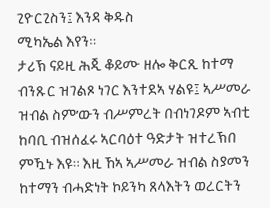ጊዮርጊስን፤ እንዳ ቅዱስ
ሚካኤል እየን።
ታሪኽ ናይዚ ሕጂ ቆይሙ ዘሎ ቅርጺ ከተማ ብንጹር ዝገልጾ ነገር እንተደኣ ሃልዩ፤ ኣሥመራ ዝብል ስም’ውን ብሥምረት በብነገዶም ኣብቲ ከባቢ ብዝሰፈሩ ኣርባዕተ ዓድታት ዝተረኽበ ምዃኑ እዩ። እዚ ኸኣ ኣሥመራ ዝብል ስያመን ከተማን ብሓድነት ኮይንካ ጸላእትን ወረርትን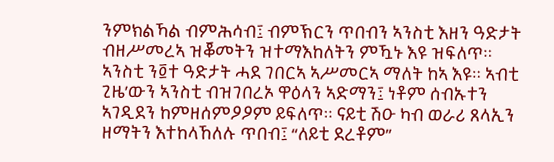ንምክልኻል ብምሕሳብ፤ ብምኽርን ጥበብን ኣንስቲ እዘን ዓድታት ብዘሥመረኣ ዝቖመትን ዝተማእከለትን ምዃኑ እዩ ዝፍለጥ። ኣንስቲ ን፬ተ ዓድታት ሓደ ገበርኣ ኣሥመርኣ ማለት ከኣ እዩ። ኣብቲ ጊዜ’ውን ኣንስቲ ብዝገበረኦ ዋዕላን ኣድማን፤ ነቶም ሰብኡተን ኣገዲደን ከምዘሰምዖዖም ይፍለጥ። ናይቲ ሽዑ ካብ ወራሪ ጸላኢን ዘማትን እተከላኸለሉ ጥበብ፤ “ለይቲ ደረቶም”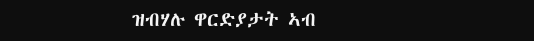ዝብሃሉ ዋርድያታት ኣብ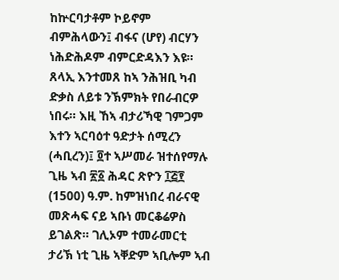ከኵርባታቶም ኮይኖም ብምሕላውን፤ ብፋና (ሆየ) ብርሃን ነሕድሕዶም ብምርድዳእን እዩ። ጸላኢ እንተመጸ ከኣ ንሕዝቢ ካብ ድቃስ ለይቱ ንኽምክት የበራብርዎ ነበሩ። እዚ ኸኣ ብታሪኻዊ ገምጋም እተን ኣርባዕተ ዓድታት ሰሚረን (ሓቢረን)፤ ፬ተ ኣሥመራ ዝተሰየማሉ ጊዜ ኣብ ፳፩ ሕዳር ጽዮን ፲፭፻ (1500) ዓ.ም. ከምዝነበረ ብራናዊ መጽሓፍ ናይ ኣቡነ መርቆሬዎስ ይገልጽ። ገሊኦም ተመራመርቲ ታሪኽ ነቲ ጊዜ ኣቐድም ኣቢሎም ኣብ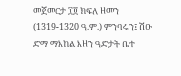መጀመርታ ፲፬ ክፍለ ዘመን (1319-1320 ዓ.ም.) ምንባሩን፤ ሽዑ ድማ ማእከል እዘን ዓድታት ቤተ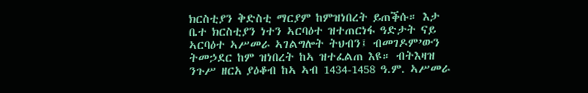ክርስቲያን ቅድስቲ ማርያም ከምዝነበረት ይጠቕሱ። እታ ቤተ ክርስቲያን ነተን ኣርባዕተ ዝተጠርነፋ ዓድታት ናይ ኣርባዕተ ኣሥመራ ኣገልግሎት ትህብን፤ ብመገዶም’ውን ትመኃደር ከም ዝነበረት ከኣ ዝተፈልጠ እዩ። ብትእዛዝ ንጉሥ ዘርአ ያዕቆብ ከኣ ኣብ 1434-1458 ዓ.ም. ኣሥመራ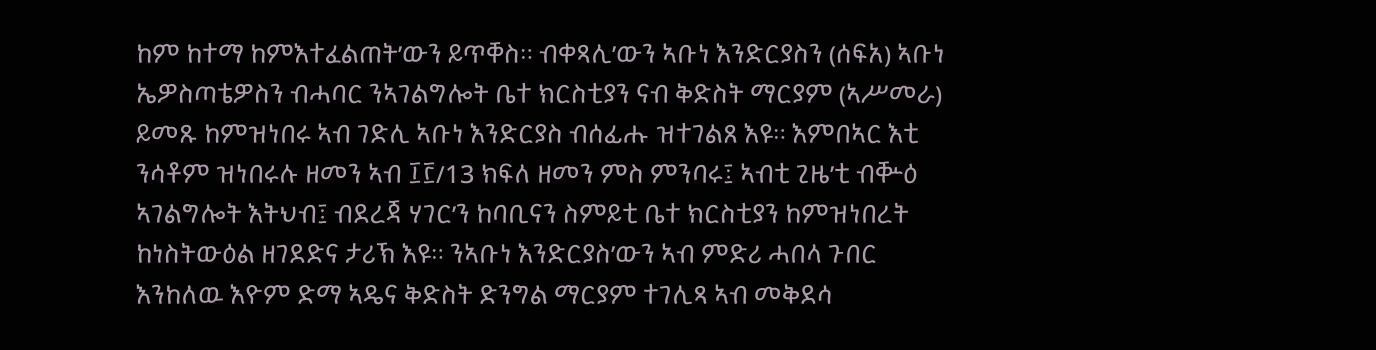ከም ከተማ ከምእተፈልጠት’ውን ይጥቐስ። ብቀጻሊ’ውን ኣቡነ እንድርያስን (ሰፍአ) ኣቡነ ኤዎስጣቴዎስን ብሓባር ንኣገልግሎት ቤተ ክርስቲያን ናብ ቅድስት ማርያም (ኣሥመራ) ይመጹ ከምዝነበሩ ኣብ ገድሊ ኣቡነ እንድርያስ ብሰፊሑ ዝተገልጸ እዩ። እምበኣር እቲ ንሳቶም ዝነበሩሉ ዘመን ኣብ ፲፫/13 ክፍለ ዘመን ምስ ምንባሩ፤ ኣብቲ ጊዜ’ቲ ብቝዕ ኣገልግሎት እትህብ፤ ብደረጃ ሃገር’ን ከባቢናን ስምይቲ ቤተ ክርስቲያን ከምዝነበረት ከነስትውዕል ዘገደድና ታሪኽ እዩ። ንኣቡነ እንድርያስ’ውን ኣብ ምድሪ ሓበላ ጉበር እንከለዉ እዮም ድማ ኣዴና ቅድስት ድንግል ማርያም ተገሊጻ ኣብ መቅደሳ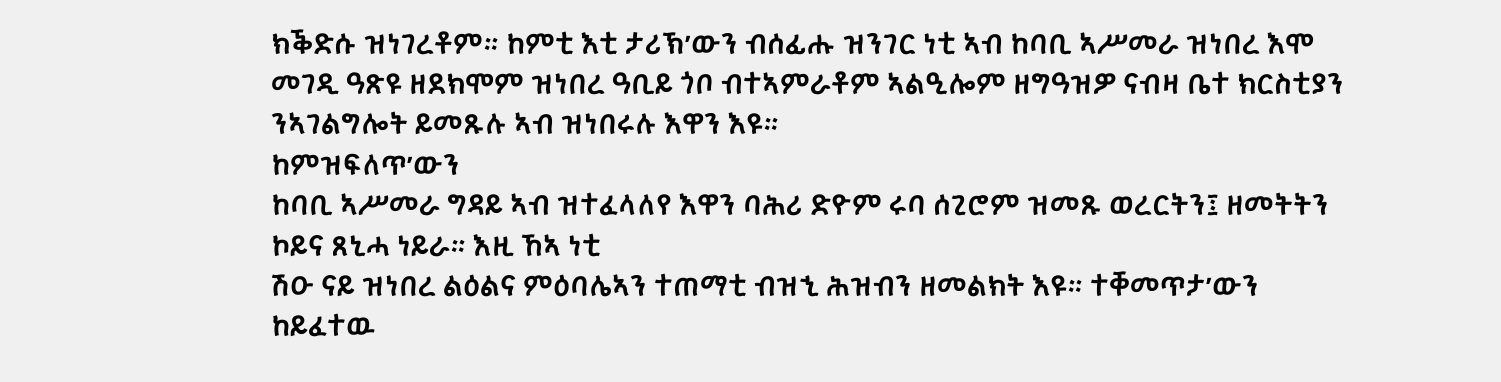ክቕድሱ ዝነገረቶም። ከምቲ እቲ ታሪኽ’ውን ብሰፊሑ ዝንገር ነቲ ኣብ ከባቢ ኣሥመራ ዝነበረ እሞ መገዲ ዓጽዩ ዘደክሞም ዝነበረ ዓቢይ ጎቦ ብተኣምራቶም ኣልዒሎም ዘግዓዝዎ ናብዛ ቤተ ክርስቲያን ንኣገልግሎት ይመጹሉ ኣብ ዝነበሩሉ እዋን እዩ።
ከምዝፍለጥ’ውን
ከባቢ ኣሥመራ ግዳይ ኣብ ዝተፈላለየ እዋን ባሕሪ ድዮም ሩባ ሰጊሮም ዝመጹ ወረርትን፤ ዘመትትን ኮይና ጸኒሓ ነይራ። እዚ ኸኣ ነቲ
ሽዑ ናይ ዝነበረ ልዕልና ምዕባሌኣን ተጠማቲ ብዝኂ ሕዝብን ዘመልክት እዩ። ተቐመጥታ’ውን ከይፈተዉ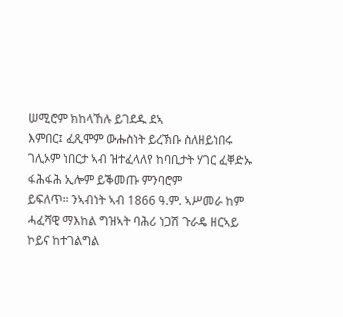ሠሚሮም ክከላኸሉ ይገደዱ ደኣ
እምበር፤ ፈጺሞም ውሑስነት ይረኽቡ ስለዘይነበሩ ገሊኦም ነበርታ ኣብ ዝተፈላለየ ከባቢታት ሃገር ፈቐድኡ ፋሕፋሕ ኢሎም ይቕመጡ ምንባሮም
ይፍለጥ። ንኣብነት ኣብ 1866 ዓ.ም. ኣሥመራ ከም ሓፈሻዊ ማእከል ግዝኣት ባሕሪ ነጋሽ ጉራዴ ዘርኣይ ኮይና ከተገልግል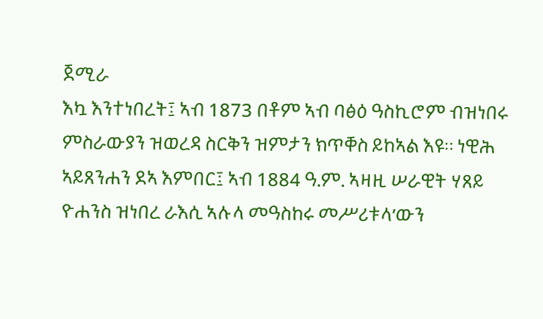ጀሚራ
እኳ እንተነበረት፤ ኣብ 1873 በቶም ኣብ ባፅዕ ዓስኪሮም ብዝነበሩ ምስራውያን ዝወረዳ ስርቅን ዝምታን ክጥቐስ ይከኣል እዩ። ነዊሕ
ኣይጸንሐን ደኣ እምበር፤ ኣብ 1884 ዓ.ም. ኣዛዚ ሠራዊት ሃጸይ ዮሐንስ ዝነበረ ራእሲ ኣሉላ መዓስከሩ መሥሪቱላ’ውን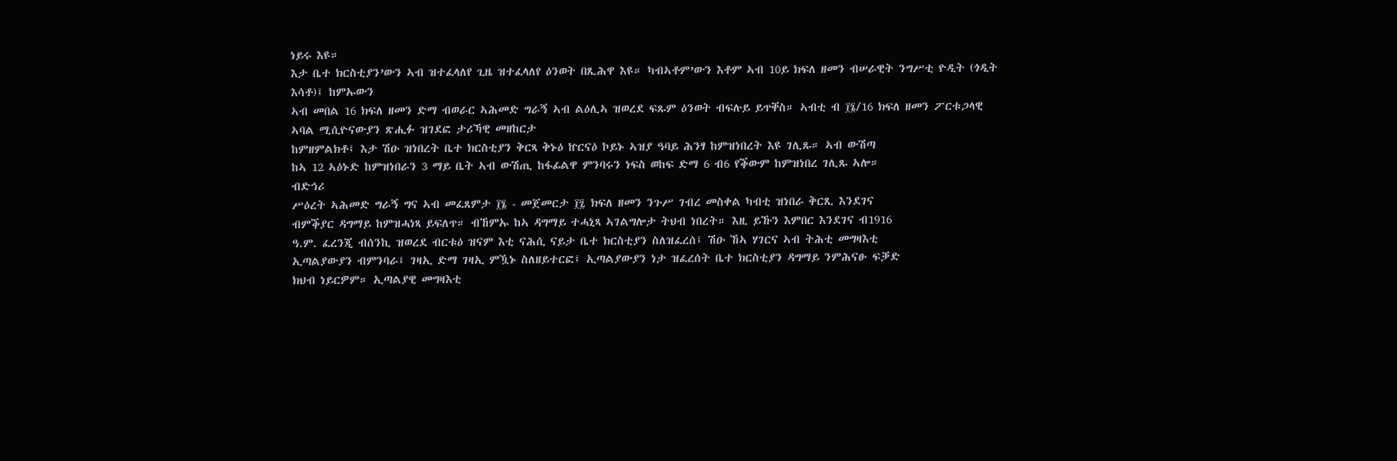ነይሩ እዩ።
እታ ቤተ ክርስቲያን’ውን ኣብ ዝተፈላለየ ጊዜ ዝተፈላለየ ዕንወት በጺሕዋ እዩ። ካብኣቶም’ውን እቶም ኣብ 10ይ ክፍለ ዘመን ብሠራዊት ንግሥቲ ዮዲት (ጎዲት እሳቶ)፤ ከምኡውን
ኣብ መበል 16 ክፍለ ዘመን ድማ ብወራር ኣሕመድ ግራኝ ኣብ ልዕሊኣ ዝወረደ ፍጹም ዕንወት ብፍሉይ ይጥቐስ። ኣብቲ ብ ፲፮/16 ክፍለ ዘመን ፖርቱጋላዊ ኣባል ሚሲዮናውያን ጽሒፉ ዝገደፎ ታሪኻዊ መዘከርታ
ከምዘምልክቶ፤ እታ ሽዑ ዝነበረት ቤተ ክርስቲያን ቅርጻ ቅኑዕ ኵርናዕ ኮይኑ ኣዝያ ዓባይ ሕንፃ ከምዝነበረት እዩ ገሊጹ። ኣብ ውሽጣ
ከኣ 12 ኣዕኑድ ከምዝነበራን 3 ማይ ቤት ኣብ ውሽጢ ከፋፊልዋ ምንባሩን ነፍስ ወከፍ ድማ 6 ብ6 የቕውም ከምዝነበረ ገሊጹ ኣሎ።
ብድኅሪ
ሥዕረት ኣሕመድ ግራኝ ግና ኣብ መፈጸምታ ፲፮ - መጀመርታ ፲፯ ክፍለ ዘመን ንጉሥ ገብረ መስቀል ካብቲ ዝነበራ ቅርጺ እንደገና
ብምቕያር ዳግማይ ከምዝሓነጻ ይፍለጥ። ብኸምኡ ከኣ ዳግማይ ተሓኒጻ ኣገልግሎታ ትህብ ነበረት። እዚ ይኹን እምበር እንደገና ብ1916
ዓ.ም. ፈረንጂ ብሰንኪ ዝወረደ ብርቱዕ ዝናም እቲ ናሕሲ ናይታ ቤተ ክርስቲያን ስለዝፈረሰ፤ ሽዑ ኸኣ ሃገርና ኣብ ትሕቲ መግዛእቲ
ኢጣልያውያን ብምንባራ፤ ገዛኢ ድማ ገዛኢ ምዃኑ ስለዘይተርፎ፤ ኢጣልያውያን ነታ ዝፈረሰት ቤተ ክርስቲያን ዳግማይ ንምሕናፁ ፍቓድ
ክህብ ነይርዎም። ኢጣልያዊ መግዛእቲ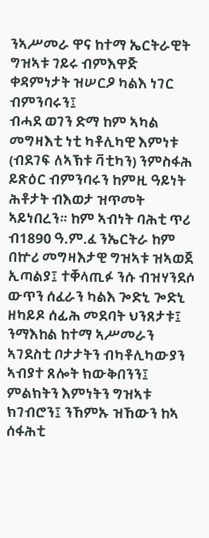ንኣሥመራ ዋና ከተማ ኤርትራዊት ግዝኣቱ ገይሩ ብምእዋጅ ቀዳምነታት ዝሠርዖ ካልእ ነገር ብምንባሩን፤
ብሓደ ወገን ድማ ከም ኣካል መግዛእቲ ነቲ ካቶሊካዊ እምነቱ (ብደገፍ ለኣኽቱ ቫቲካን) ንምስፋሕ ይጽዕር ብምንባሩን ከምዚ ዓይነት
ሕቶታት ብእወታ ዝጥመት ኣይነበረን። ከም ኣብነት ባሕቲ ጥሪ ብ1890 ዓ.ም.ፈ ንኤርትራ ከም በኵሪ መግዛእታዊ ግዝኣቱ ዝኣወጀ
ኢጣልያ፤ ተቐላጢፉ ንሱ ብዝሃንደሶ ውጥን ሰፈራን ካልእ ጐድኒ ጐድኒ ዘካይዶ ሰፊሕ መደባት ህንጸታቱ፤ ንማእከል ከተማ ኣሥመራን
ኣገደስቲ ቦታታትን ብካቶሊካውያን ኣብያተ ጸሎት ክውቅበንን፤ ምልክትን እምነትን ግዝኣቱ ክገብሮን፤ ንኸምኡ ዝኸውን ከኣ ሰፋሕቲ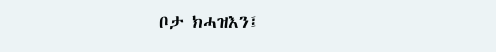ቦታ ክሓዝእን፤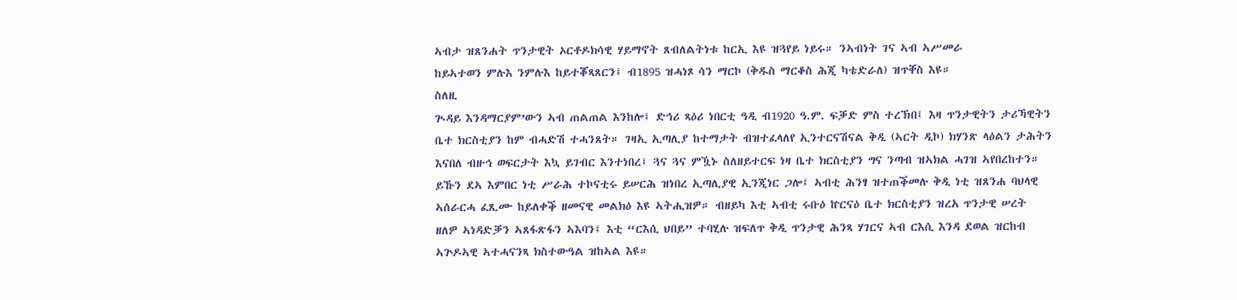ኣብታ ዝጸንሐት ጥንታዊት ኦርቶዶክሳዊ ሃይማኖት ጸብለልትነቱ ከርኢ እዩ ዝጓየይ ነይሩ። ንኣብነት ገና ኣብ ኣሥመራ
ከይኣተወን ምሉእ ንምሉእ ከይተቖጻጸርን፤ ብ1895 ዝሓነጾ ሳን ማርኮ (ቅዱስ ማርቆስ ሕጂ ካቴድራለ) ዝጥቐስ እዩ።
ስለዚ
ጒዳይ እንዳማርያም’ውን ኣብ ጠልጠል እንከሎ፤ ድኅሪ ጻዕሪ ነበርቲ ዓዲ ብ1920 ዓ.ም. ፍቓድ ምስ ተረኽበ፤ እዛ ጥንታዊትን ታሪኻዊትን
ቤተ ክርስቲያን ከም ብሓድሽ ተሓንጸት። ገዛኢ ኢጣሊያ ከተማታት ብዝተፈላለየ ኢንተርናሽናል ቅዲ (ኣርት ዲኮ) ክሃንጽ ላዕልን ታሕትን
እናበለ ብዙኅ ወፍርታት እኳ ይገብር እንተነበረ፤ ጓና ጓና ምዃኑ ስለዘይተርፍ ነዛ ቤተ ክርስቲያን ግና ንጣብ ዝኣክል ሓገዝ ኣየበረከተን።
ይኹን ደኣ እምበር ነቲ ሥራሕ ተኮናቲሩ ይሠርሕ ዝነበረ ኢጣሊያዊ ኢንጂነር ጋሎ፤ ኣብቲ ሕንፃ ዝተጠቕመሉ ቅዲ ነቲ ዝጸንሐ ባህላዊ
ኣሰራርሓ ፈጺሙ ከይለቀቕ ዘመናዊ መልክዕ እዩ ኣትሒዝዎ። ብዘይካ እቲ ኣብቲ ሩቡዕ ኵርናዕ ቤተ ክርስቲያን ዝረአ ጥንታዊ ሠረት
ዘለዎ ኣነዳድቓን ኣጸፋጽፋን ኣእባን፤ እቲ “ርእሲ ህበይ” ተባሂሉ ዝፍለጥ ቅዲ ጥንታዊ ሕንጻ ሃገርና ኣብ ርእሲ እንዳ ደወል ዝርከብ
ኣጕዶኣዊ ኣተሓናንጻ ክስተውዓል ዝከኣል እዩ።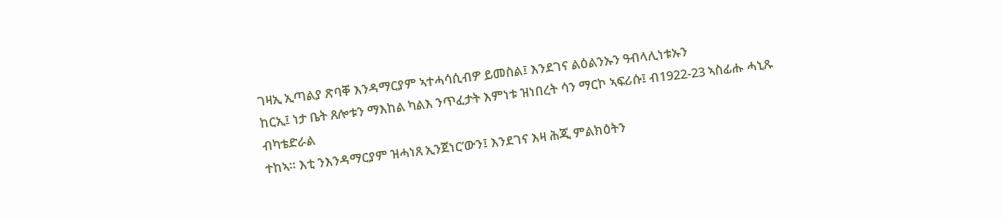ገዛኢ ኢጣልያ ጽባቐ እንዳማርያም ኣተሓሳሲብዎ ይመስል፤ እንደገና ልዕልንኡን ዓብላሊነቱኡን
ከርኢ፤ ነታ ቤት ጸሎቱን ማእከል ካልእ ንጥፈታት እምነቱ ዝነበረት ሳን ማርኮ ኣፍሪሱ፤ ብ1922-23 ኣስፊሑ ሓኒጹ ብካቴድራል
ተከኣ። እቲ ንእንዳማርያም ዝሓነጸ ኢንጀነር’ውን፤ እንደገና እዛ ሕጂ ምልክዕትን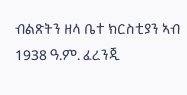ብልጽትን ዘላ ቤተ ክርስቲያን ኣብ 1938 ዓ.ም. ፈረንጂ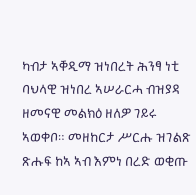ካብታ ኣቐዲማ ዝነበረት ሕንፃ ነቲ ባህላዊ ዝነበረ ኣሠራርሓ ብዝያዳ
ዘመናዊ መልክዕ ዘለዎ ገይሩ ኣወቀቦ። መዘከርታ ሥርሑ ዝገልጽ ጽሑፍ ከኣ ኣብ እምነ በረድ ወቂጡ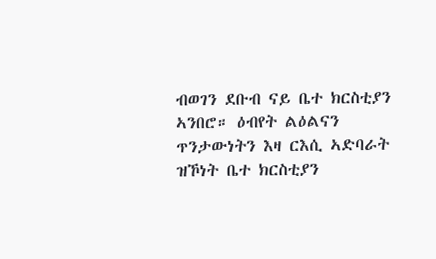ብወገን ደቡብ ናይ ቤተ ክርስቲያን
ኣንበሮ። ዕብየት ልዕልናን ጥንታውነትን እዛ ርእሲ ኣድባራት ዝኾነት ቤተ ክርስቲያን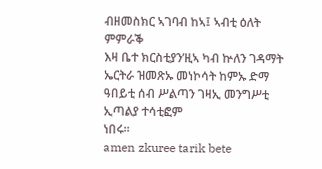ብዘመስክር ኣገባብ ከኣ፤ ኣብቲ ዕለት ምምራቕ
እዛ ቤተ ክርስቲያን’ዚኣ ካብ ኵለን ገዳማት ኤርትራ ዝመጽኡ መነኮሳት ከምኡ ድማ ዓበይቲ ሰብ ሥልጣን ገዛኢ መንግሥቲ ኢጣልያ ተሳቲፎም
ነበሩ።
amen zkuree tarik bete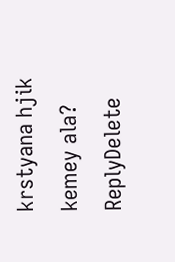krstyana hjik kemey ala?
ReplyDelete